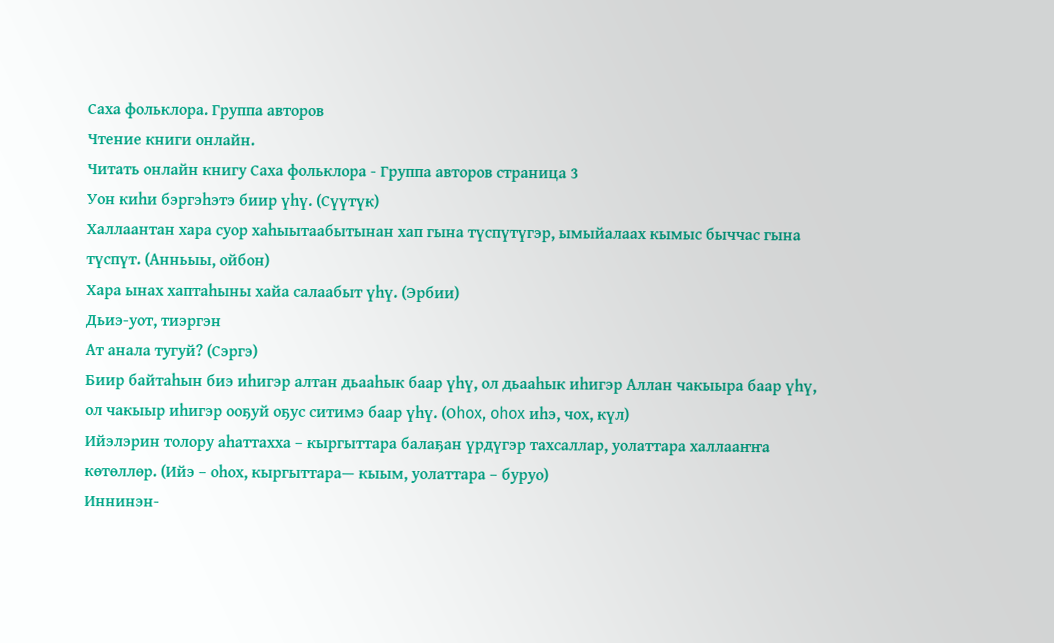Саха фольклора. Группа авторов
Чтение книги онлайн.
Читать онлайн книгу Саха фольклора - Группа авторов страница 3
Уон киһи бэргэһэтэ биир үһү. (Сүүтүк)
Халлаантан хара суор хаһыытаабытынан хап гына түспүтүгэр, ымыйалаах кымыс быччас гына түспүт. (Анньыы, ойбон)
Хара ынах хаптаһыны хайа салаабыт үһү. (Эрбии)
Дьиэ-уот, тиэргэн
Ат анала тугуй? (Сэргэ)
Биир байтаһын биэ иһигэр алтан дьааһык баар үhү, ол дьааһык иһигэр Аллан чакыыра баар үhү, ол чакыыр иһигэр ooҕyй oҕyc ситимэ баар үhү. (Оhox, ohox иһэ, чох, күл)
Ийэлэрин толору аһаттахха – кыргыттара балаҕан үрдүгэр тахсаллар, уолаттара халлааҥҥа көтөллөр. (Ийэ – оһох, кыргыттара— кыым, уолаттара – буруо)
Иннинэн-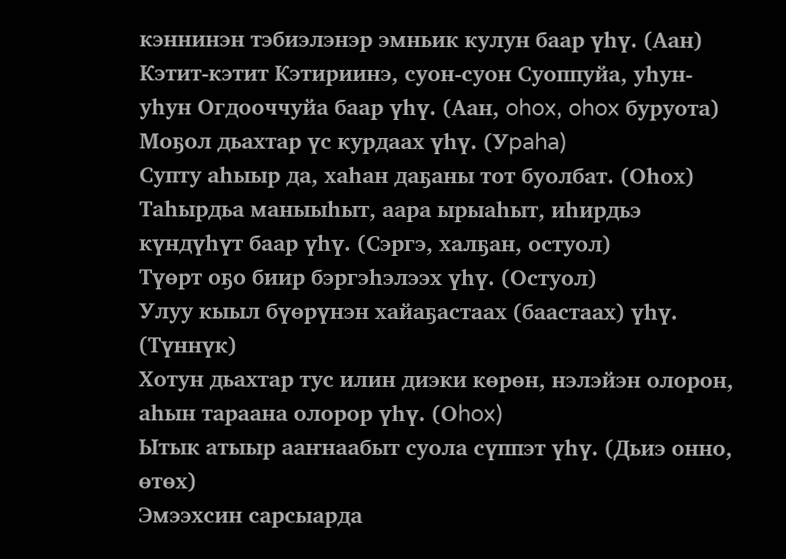кэннинэн тэбиэлэнэр эмньик кулун баар үһү. (Аан)
Кэтит-кэтит Кэтириинэ, суон-суон Суоппуйа, уһун-уһун Огдооччуйа баар үhү. (Аан, ohox, ohox буруота)
Моҕол дьахтар үс курдаах үhү. (Уpaha)
Супту аһыыр да, хаһан даҕаны тот буолбат. (Оһох)
Таһырдьа маныыһыт, аара ырыаһыт, иһирдьэ күндүһүт баар үhү. (Сэргэ, xaлҕан, остуол)
Түөрт оҕо биир бэргэһэлээх үһү. (Остуол)
Улуу кыыл бүөрүнэн хайаҕастаах (баастаах) үһү. (Түннүк)
Хотун дьахтар тус илин диэки көрөн, нэлэйэн олорон, аһын тараана олорор үhү. (Оhox)
Ытык атыыр ааҥнаабыт суола сүппэт үһү. (Дьиэ онно, өтөх)
Эмээхсин сарсыарда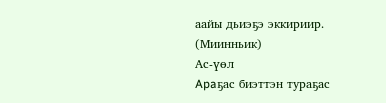аайы дьиэҕэ эккириир. (Миинньик)
Ас-үөл
Apaҕac биэттэн тураҕас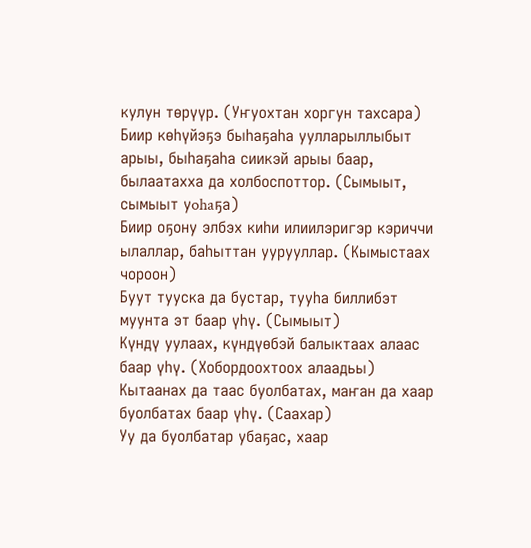кулун төрүүр. (Уҥуохтан хоргун тахсара)
Биир көһүйэҕэ быһаҕаһа уулларыллыбыт арыы, быһаҕаһа сиикэй арыы баар, былаатахха да холбоспоттор. (Сымыыт, сымыыт уohaҕa)
Биир оҕону элбэх киһи илиилэригэр кэриччи ылаллар, баһыттан уурууллар. (Кымыстаах чороон)
Буут тууска да бустар, тууһа биллибэт муунта эт баар үhү. (Сымыыт)
Күндү уулаах, күндүөбэй балыктаах алаас баар үhү. (Хобордоохтоох алаадьы)
Кытаанах да таас буолбатах, маҥан да хаар буолбатах баар үһү. (Саахар)
Уу да буолбатар убаҕас, хаар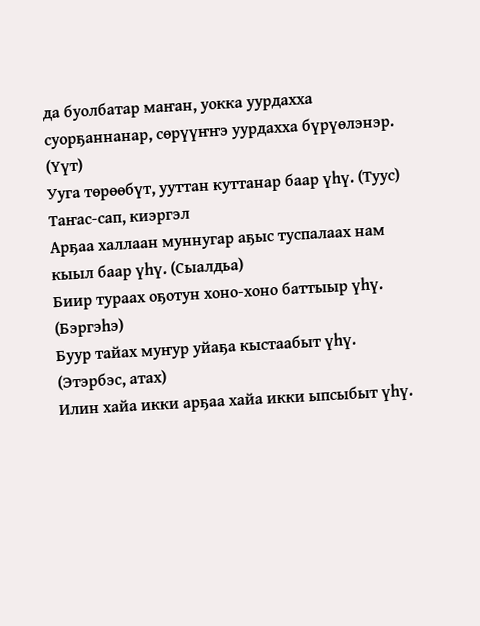да буолбатар маҥан, уокка уурдахха суорҕаннанар, сөрүүҥҥэ уурдахха бүрүөлэнэр. (Үүт)
Ууга төрөөбүт, ууттан куттанар баар үhү. (Туус)
Таҥас-сап, киэргэл
Арҕаа халлаан муннугар аҕыс туспалаах нам кыыл баар үһү. (Сыалдьа)
Биир тураах оҕотун хоно-хоно баттыыр үһү. (Бэргэһэ)
Буур тайах муҥур уйаҕа кыстаабыт үһү. (Этэрбэс, атах)
Илин хайа икки арҕаа хайа икки ыпсыбыт үһү.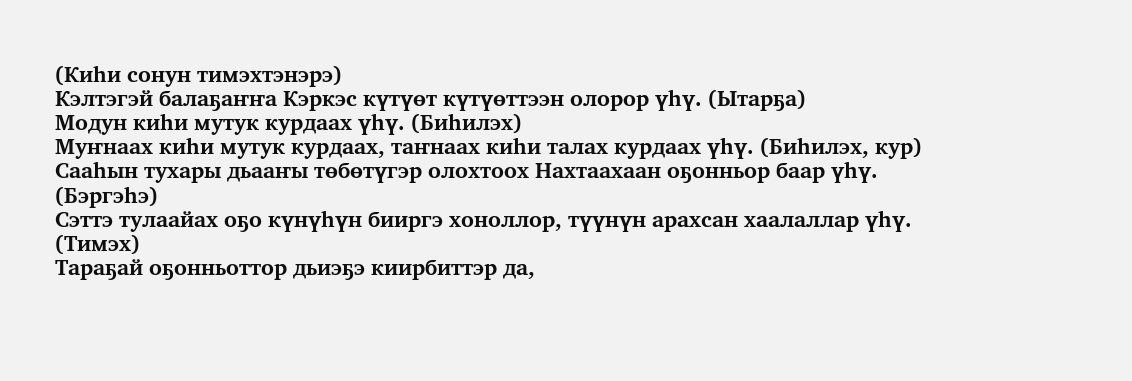(Киһи сонун тимэхтэнэрэ)
Кэлтэгэй балаҕаҥҥа Кэркэс күтүөт күтүөттээн олорор үһү. (Ытарҕа)
Модун киһи мутук курдаах үһү. (Биһилэх)
Муҥнаах киһи мутук курдаах, таҥнаах киһи талах курдаах үһү. (Биһилэх, кур)
Сааһын тухары дьааҥы төбөтүгэр олохтоох Нахтаахаан оҕонньор баар үһү. (Бэргэһэ)
Сэттэ тулаайах оҕо күнүһүн бииргэ хоноллор, түүнүн арахсан хаалаллар үһү. (Тимэх)
Тараҕай оҕонньоттор дьиэҕэ киирбиттэр да,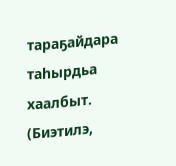тараҕайдара таһырдьа хаалбыт. (Биэтилэ,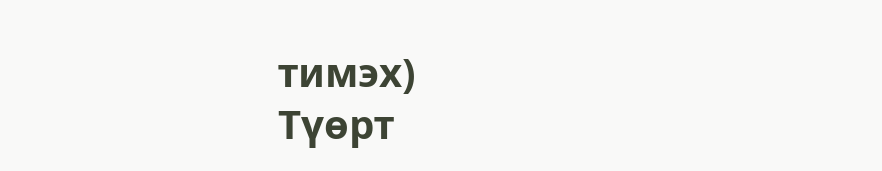тимэх)
Түөрт